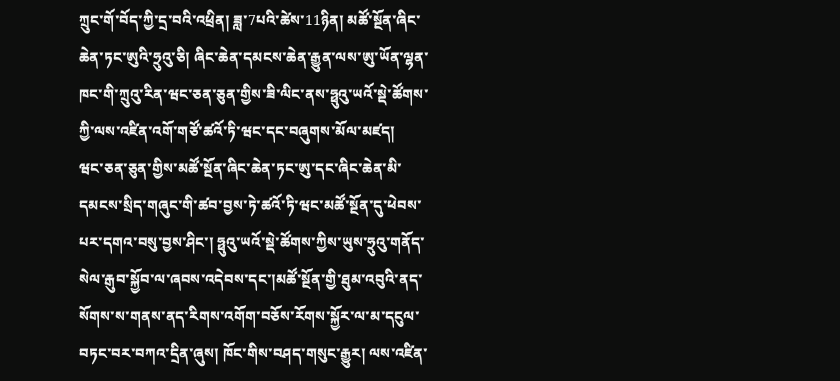ཀྲུང་གོ་བོད་ཀྱི་དྲ་བའི་འཕྲིན། ཟླ་7པའི་ཚེས་11ཉིན། མཚོ་སྔོན་ཞིང་ཆེན་ཏང་ཨུའི་ཧྲུའུ་ཅི། ཞིང་ཆེན་དམངས་ཆེན་རྒྱུན་ལས་ཨུ་ཡོན་ལྷན་ཁང་གི་ཀྲུའུ་རིན་ཝང་ཅན་ཅུན་གྱིས་ཟི་ལིང་ནས་ཧྥུའུ་ཡའོ་སྡེ་ཚོགས་ཀྱི་ལས་འཛིན་འགོ་གཙོ་ཚའོ་ཏི་ཝང་དང་བཞུགས་མོལ་མཛད།
ཝང་ཅན་ཅུན་གྱིས་མཚོ་སྔོན་ཞིང་ཆེན་ཏང་ཨུ་དང་ཞིང་ཆེན་མི་དམངས་སྲིད་གཞུང་གི་ཚབ་བྱས་ཏེ་ཚའོ་ཏི་ཝང་མཚོ་སྔོན་དུ་ཕེབས་པར་དགའ་བསུ་བྱས་ཤིང་། ཧྥུའུ་ཡའོ་སྡེ་ཚོགས་ཀྱིས་ཡུས་ཧྲུའུ་གནོད་སེལ་རྒུབ་སྐྱོབ་ལ་ཞབས་འདེབས་དང་།མཚོ་སྔོན་གྱི་ཐུམ་འབུའི་ནད་སོགས་ས་གནས་ནད་རིགས་འགོག་བཅོས་རོགས་སྐྱོར་ལ་མ་དངུལ་བཏང་བར་བཀའ་དྲིན་ཞུས། ཁོང་གིས་བཤད་གསུང་རྒྱུར། ལས་འཛིན་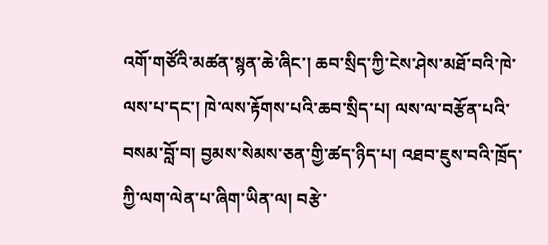འགོ་གཙོའི་མཚན་སྙན་ཆེ་ཞིང་། ཆབ་སྲིད་ཀྱི་ངེས་ཤེས་མཐོ་བའི་ཁེ་ལས་པ་དང་། ཁེ་ལས་རྟོགས་པའི་ཆབ་སྲིད་པ། ལས་ལ་བརྩོན་པའི་བསམ་བློ་བ། བྱམས་སེམས་ཅན་གྱི་ཚད་ཉིད་པ། འཐབ་ཇུས་བའི་ཁྲོད་ཀྱི་ལག་ལེན་པ་ཞིག་ཡིན་ལ། བརྩེ་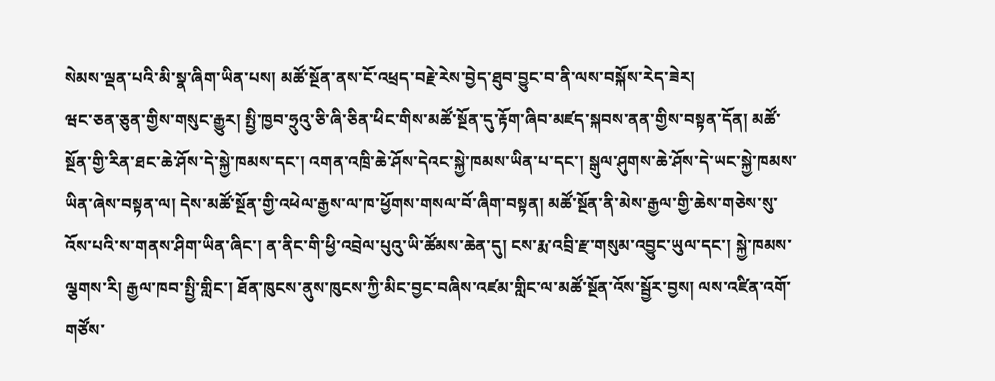སེམས་ལྡན་པའི་མི་སྣ་ཞིག་ཡིན་པས། མཚོ་སྔོན་ནས་ངོ་འཕྲད་བརྗེ་རེས་བྱེད་ཐུབ་བྱུང་བ་ནི་ལས་བསྐོས་རེད་ཟེར།
ཝང་ཅན་ཅུན་གྱིས་གསུང་རྒྱུར། སྤྱི་ཁྱབ་ཧྲུའུ་ཅི་ཞི་ཅིན་ཕིང་གིས་མཚོ་སྔོན་དུ་རྟོག་ཞིབ་མཛད་སྐབས་ནན་གྱིས་བསྟན་དོན། མཚོ་སྔོན་གྱི་རིན་ཐང་ཆེ་ཤོས་དེ་སྐྱེ་ཁམས་དང་། འགན་འཁྲི་ཆེ་ཤོས་དེའང་སྐྱེ་ཁམས་ཡིན་པ་དང་། སྒུལ་ཤུགས་ཆེ་ཤོས་དེ་ཡང་སྐྱེ་ཁམས་ཡིན་ཞེས་བསྟན་ལ། དེས་མཚོ་སྔོན་གྱི་འཕེལ་རྒྱས་ལ་ཁ་ཕྱོགས་གསལ་བོ་ཞིག་བསྟན། མཚོ་སྔོན་ནི་མེས་རྒྱལ་གྱི་ཆེས་གཅེས་སུ་འོས་པའི་ས་གནས་ཤིག་ཡིན་ཞིང་། ན་ནིང་གི་ཕྱི་འབྲེལ་པུའུ་ཡི་ཚོམས་ཆེན་དུ། ངས་རྨ་འབྲི་རྫ་གསུམ་འབྱུང་ཡུལ་དང་། སྐྱེ་ཁམས་ལྕགས་རི། རྒྱལ་ཁབ་སྤྱི་གླིང་། ཐོན་ཁུངས་ནུས་ཁུངས་ཀྱི་མིང་བྱང་བཞིས་འཛམ་གླིང་ལ་མཚོ་སྔོན་འོས་སྦྱོར་བྱས། ལས་འཛིན་འགོ་གཙོས་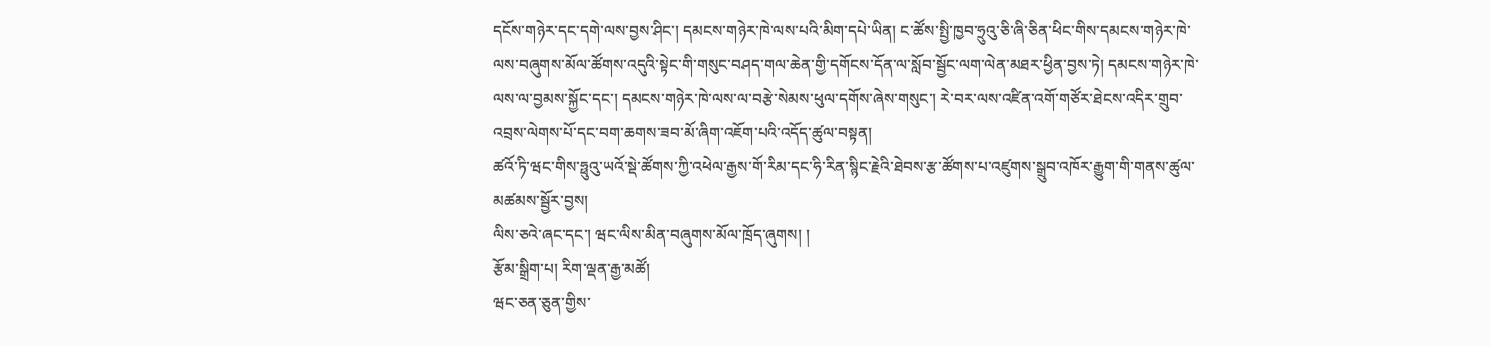དངོས་གཉེར་དང་དགེ་ལས་བྱས་ཤིང་། དམངས་གཉེར་ཁེ་ལས་པའི་མིག་དཔེ་ཡིན། ང་ཚོས་སྤྱི་ཁྱབ་ཧྲུའུ་ཅི་ཞི་ཅིན་ཕིང་གིས་དམངས་གཉེར་ཁེ་ལས་བཞུགས་མོལ་ཚོགས་འདུའི་སྟེང་གི་གསུང་བཤད་གལ་ཆེན་གྱི་དགོངས་དོན་ལ་སློབ་སྦྱོང་ལག་ལེན་མཐར་ཕྱིན་བྱས་ཏེ། དམངས་གཉེར་ཁེ་ལས་ལ་བྱམས་སྐྱོང་དང་། དམངས་གཉེར་ཁེ་ལས་ལ་བརྩེ་སེམས་ཕུལ་དགོས་ཞེས་གསུང་། རེ་བར་ལས་འཛིན་འགོ་གཙོར་ཐེངས་འདིར་གྲུབ་འབྲས་ལེགས་པོ་དང་བག་ཆགས་ཟབ་མོ་ཞིག་འཇོག་པའི་འདོད་ཚུལ་བསྟན།
ཚའོ་ཏི་ཝང་གིས་ཧྥུའུ་ཡའོ་སྡེ་ཚོགས་ཀྱི་འཕེལ་རྒྱས་གོ་རིམ་དང་ཧི་རིན་སྙིང་རྗེའི་ཐེབས་རྩ་ཚོགས་པ་འཛུགས་སྒྲུབ་འཁོར་རྒྱུག་གི་གནས་ཚུལ་མཚམས་སྦྱོར་བྱས།
ལིས་ཅའེ་ཞང་དང་། ཝང་ལིས་མིན་བཞུགས་མོལ་ཁྲོད་ཞུགས། །
རྩོམ་སྒྲིག་པ། རིག་ལྡན་རྒྱ་མཚོ།
ཝང་ཅན་ཅུན་གྱིས་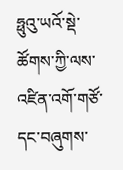ཧྥུའུ་ཡའོ་སྡེ་ཚོགས་ཀྱི་ལས་འཛིན་འགོ་གཙོ་དང་བཞུགས་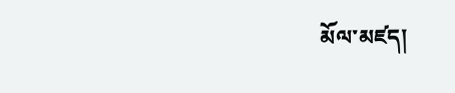མོལ་མཛད།